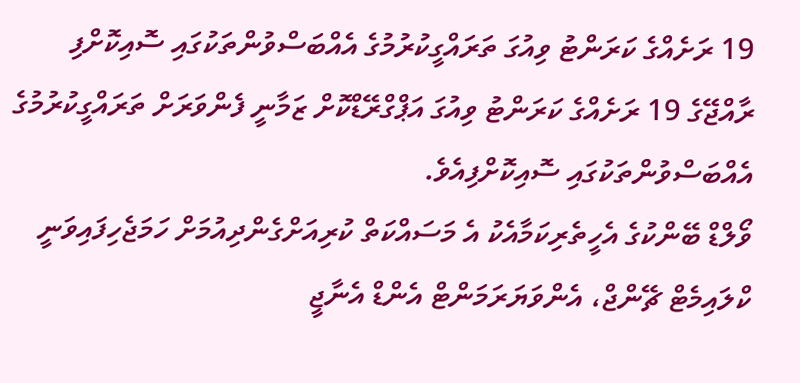19 ރަށެއްގެ ކަރަންޓު ވިއުގަ ތަރައްގީކުރުމުގެ އެއްބަސްވުންތަކުގައި ސޮއިކޮށްފި
ރާއްޖޭގެ 19 ރަށެއްގެ ކަރަންޓު ވިއުގަ އަޕްގްރޭޑްކޮށް ޒަމާނީ ފެންވަރަށް ތަރައްގީކުރުމުގެ އެއްބަސްވުންތަކުގައި ސޮއިކޮށްފިއެވެ.
ވޯލްޑް ބޭންކުގެ އެހީތެރިކަމާއެކު އެ މަސައްކަތް ކުރިއަށްގެންދިއުމަށް ހަމަޖެހިފައިވަނީ ކްލައިމެޓް ޗޭންޖް، އެންވަޔަރަމަންޓް އެންޑް އެނާޖީ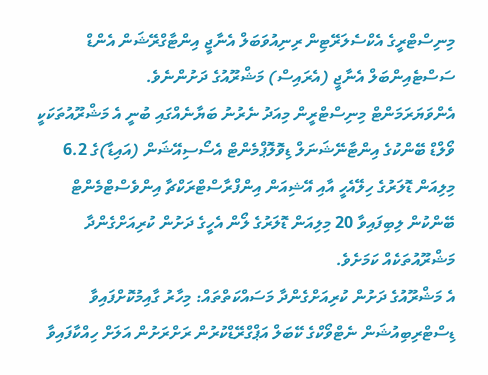މިނިސްޓްރީގެ އެކްސެލަރޭޓިން ރިނިއުވަބަލް އެނާޖީ އިންޓާގްރޭޝަން އެންޑް ސަސްޓެއިންބަލް އެނާޖީ (އެރައިސް) މަޝްރޫއުގެ ދަށުންނެވެ.
އެންވަޔަރަމަންޓް މިނިސްޓްރީން މިއަދު ނެރުނު ބަޔާނެއްގައި ބުނީ އެ މަޝްރޫއުތަކަކީ ވޯލްޑް ބޭންކުގެ އިންޓާނޭޝަނަލް ޑިވޮލޮޕްމެންޓް އެސޯސިއޭޝަން (އައިޑާ)ގެ 6.2 މިލިއަން ޑޮލަރުގެ ހިލޭއެހީ އާއި އޭޝިއަން އިންފްރާސްޓްރަކްޗާ އިންވެސްޓްމެންޓް ބޭންކުން ލިބިފައިވާ 20 މިލިއަން ޑޮލަރުގެ ލޯން އެހީގެ ދަށުން ކުރިއަށްގެންދާ މަޝްރޫއުތަކެއް ކަމަށެވެ.
އެ މަޝްރޫއުގެ ދަށުން ކުރިއަށްގެންދާ މަސައްކަތްތައް: މިހާރު ގާއިމުކޮށްފައިވާ ޑިސްޓްރިބިއުޝަން ނެޓްވޯކްގެ ކޭބަލް އަޕްގްރޭޑްކުރުން ރަށްރަށުން އަލަށް ހިއްކާފައިވާ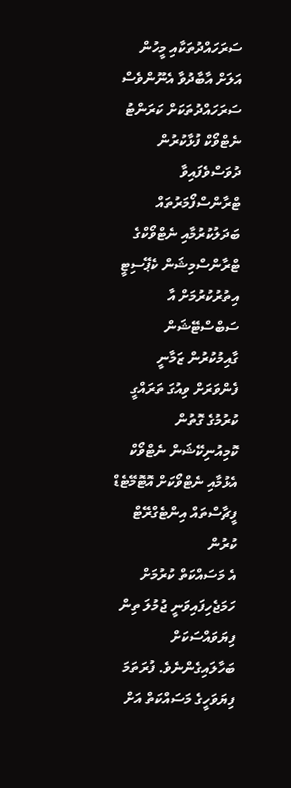ސަރަހައްދުތަކާއި މީހުން އަލަށް އާބާދުވާ އެނޫންވެސް ސަރަހައްދުތަކަށް ކަރަންޓު ނެޓްވޯކް ފުޅާކުރުން ދުވަސްވެފައިވާ ޓްރާންސްފޯމަރުތައް ބަދަލުކުރުމާއި ނެޓްވޯކްގެ ޓްރާންސްމިޝަން ކެޕޭސިޓީ އިތުރުކުރުމަށް އާ ސަބްސްޓޭޝަން ގާއިމުކުރުން ޒަމާނީ ފެންވަރަށް ވިއުގަ ތަރައްގީ ކުރުމުގެ ގޮތުން ކޮމިއުނިކޭޝަން ނެޓްވޯކް އެޅުމާއި ނެޓްވޯކަށް އޮޓޮމޭޓެޑް ފީޗާސްތައް އިންޓެގްރޭޓް ކުރުން
އެ މަސައްކަތް ކުރުމަށް ހަމަޖެހިފައިވަނީ ޖުމުލަ ތިން ފިޔަވައްސަކަށް ބަހާލައިގެންނެވެ. ފުރަތަމަ ފިޔަވަހީގެ މަސައްކަތް އަށް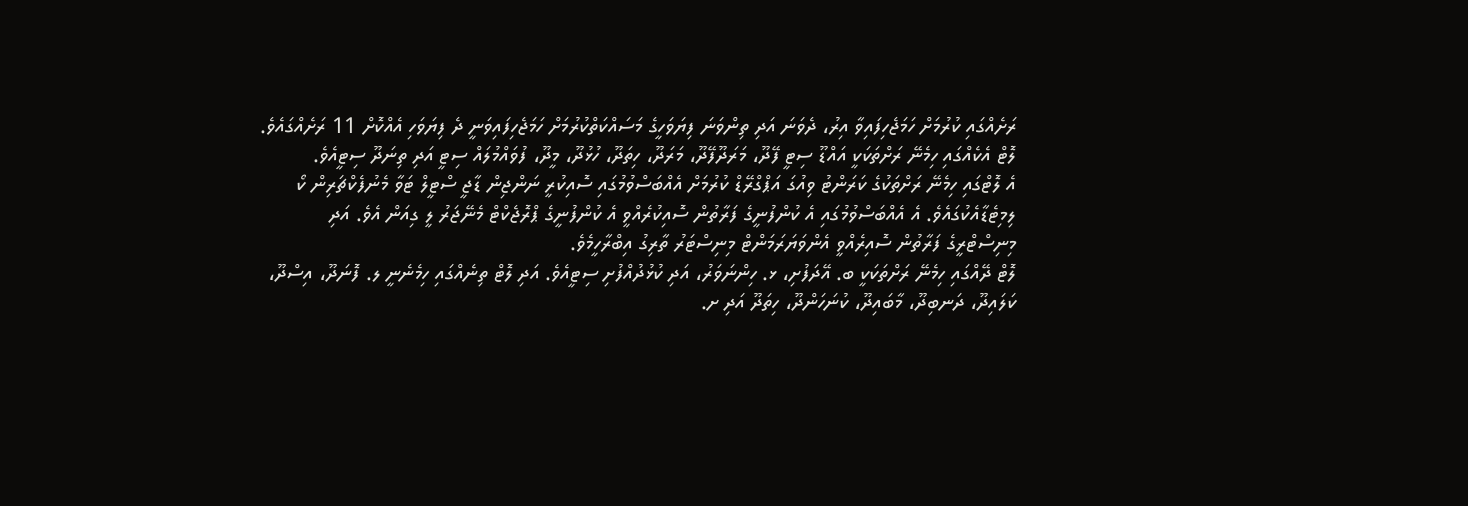ރަށެއްގައި ކުރުމަށް ހަމަޖެހިފައިވާ އިރު، ދެވަނަ އަދި ތިންވަނަ ފިޔަވަހީގެ މަސައްކަތްކުރުމަށް ހަމަޖެހިފައިވަނީ ދެ ފިޔަވަހި އެއްކޮށް 11 ރަށެއްގައެވެ.
ލޮޓް އެކެއްގައި ހިމެނޭ ރަށްތަކަކީ އައްޑޫ ސިޓީ ފޭދޫ، މަރަދޫފޭދޫ، މަރަދޫ، ހިތަދޫ، ހުޅުދޫ، މީދޫ، ފުވައްމުލައް ސިޓީ އަދި ތިނަދޫ ސިޓީއެވެ.
އެ ލޮޓްގައި ހިމެނޭ ރަށްތަކުގެ ކަރަންޓު ވިއުގަ އަޕްގްރޭޑް ކުރުމަށް އެއްބަސްވުމުގައި ސޮއިކުރީ ނަންޖިން ޑާޖީ ސްޓީލް ޓަވާ މެނުފެކްޗަރިން ކޯ ލިމިޓެޑާއެކުގައެވެ. އެ އެއްބަސްވުމުގައި އެ ކުންފުނީގެ ފަރާތުން ސޮއިކުރެއްވީ އެ ކުންފުނީގެ ޕްރޮޖެކްޓް މެނޭޖަރު ލީ ގިއަން އެވެ. އަދި މިނިސްޓްރީގެ ފަރާތުން ސޮއިރެއްވީ އެންވަޔަރަމަންޓް މިނިސްޓަރު ތާރިގު އިބްރާހީމެވެ.
ލޮޓް ދޭއްގައި ހިމެނޭ ރަށްތަކަކީ ބ. އޭދަފުށި، ޅ. ހިންނަވަރު، އަދި ކުޅުދުއްފުށި ސިޓީއެވެ. އަދި ލޮޓް ތިނެއްގައި ހިމެނެނީ ލ. ފޮނަދޫ، އިސްދޫ، ކަލައިދޫ، ދަނބިދޫ، މާބައިދޫ، ކުނަހަންދޫ، ހިތަދޫ އަދި ށ.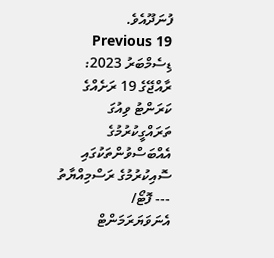ފުނަދޫއެވެ.
Previous 19 ޑިސެމްބަރު 2023: ރާއްޖޭގެ 19 ރަށެއްގެ ކަރަންޓު ވިއުގަ ތަރައްގީކުރުމުގެ އެއްބަސްވުންތަކުގައި ސޮއިކުރުމުގެ ރަސްމިއްޔާތު --- ފޮޓޯ/ އެނަވަޔަރަމަންޓް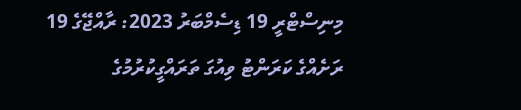މިނިސްޓްރީ 19 ޑިސެމްބަރު 2023: ރާއްޖޭގެ 19 ރަށެއްގެ ކަރަންޓު ވިއުގަ ތަރައްގީކުރުމުގެ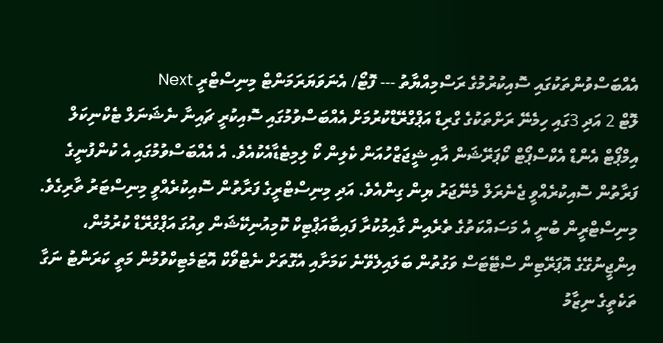އެއްބަސްވުންތަކުގައި ސޮއިކުރުމުގެ ރަސްމިއްޔާތު --- ފޮޓޯ/ އެނަވަޔަރަމަންޓް މިނިސްޓްރީ Next
ލޮޓް 2 އަދި 3ގައި ހިމެނޭ ރަށްތަކުގެ ގްރިޑް އަޕްގްރޭޑްކުރުމަށް އެއްބަސްވުމުގައި ސޮއިކުރީ ޗައިނާ ނެޝަނަލް ޓެކްނިކަލް އިމްޕޯޓް އެންޑް އެކްސްޕޯޓް ކޯޕަރޭޝަން އާއި ޝީޖަޒްހުއަން ކެލިން ކޯ ލިމިޓެޑާއެކުއެވެ. އެ އެއްބަސްވުމުގައި އެ ކުންފުނީގެ ފަރާތުން ސޮއިކުރެއްވީ ޖެނެރަލް މެނޭޖަރު ޔިން ގިންއެވެ. އަދި މިނިސްޓްރީގެ ފަރާތުން ސޮއިކުރެއްވީ މިނިސްޓަރު ތާރިގެވެ.
މިނިސްޓްރީން ބުނީ އެ މަސައްކަތުގެ ތެރެއިން ގާއިމުކުރާ ފައިބާއަޕްޓިކް ކޮމިއުނިކޭޝަން ވިއުގަ އަޕްގްރޭޑް ކުރުމުން، އިންޖީނުގޭގެ އޮޕަރޭޓިން ސްޓޭޓަސް ވަގުތުން ބަލައިލެވޭނެ ކަމަށާއި އެގޮތަށް ނެޓްވޯކް އޮޓަމެޓިކްވުމުން މަތީ ކަރަންޓު ނަގާ ތަކެތީގެ ނިޒާމު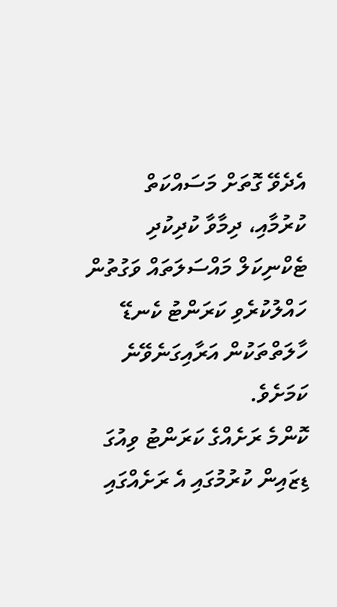އެދެވޭ ގޮތަށް މަސައްކަތް ކުރުމާއި، ދިމާވާ ކުދިކުދި ޓެކްނިކަލް މައްސަލަތައް ވަގުތުން ހައްލުކުރެވި ކަރަންޓު ކެނޑޭ ހާލަތްތަކުން އަރާއިގަނެވޭނެ ކަމަށެވެ.
ކޮންމެ ރަށެއްގެ ކަރަންޓު ވިއުގަ ޑިޒައިން ކުރުމުގައި އެ ރަށެއްގައި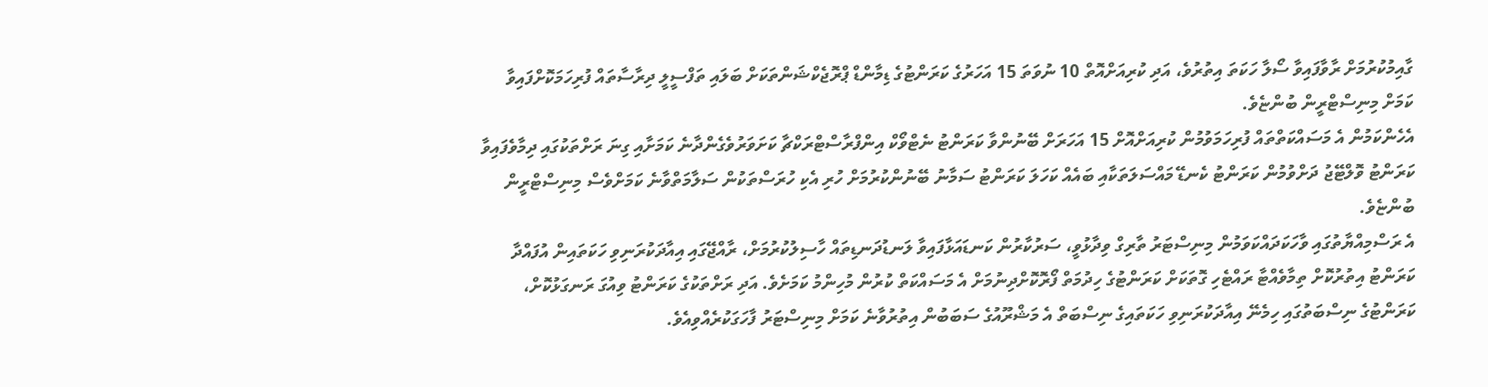ގާއިމުކުރުމަށް ރާވާފައިވާ ސޯލާ ހަކަތަ އިތުރުވެ، އަދި ކުރިއަށްއޮތް 10 ނުވަތަ 15 އަހަރުގެ ކަރަންޓުގެ ޑިމާންޑް ޕްރޮޖެކްޝަންތަކަށް ބަލައި ތަފްސީލީ ދިރާސާތައް ފުރިހަމަކޮށްފައިވާ ކަމަށް މިނިސްޓްރީން ބުންޏެވެ.
އެހެންކަމުން އެ މަސައްކަތްތައް ފުރިހަމަވުމުން ކުރިއަށްއޮށް 15 އަހަރަށް ބޭނުންވާ ކަރަންޓު ނެޓްވޯކް އިންފްރާސްޓްރަކްޗާ ކަށަވަރުވެގެންދާނެ ކަމަށާއި ގިނަ ރަށްތަކުގައި ދިމާވެފައިވާ ކަރަންޓު ވޮލްޓޭޖު ދަށްވުމުން ކަރަންޓު ކެނޑޭ މައްސަލަތަކާއި ބައެއް ކަހަލަ ކަރަންޓު ސަމާނު ބޭނުންކުރުމަށް ހުރި އެކި ހުރަސްތަކުން ސަލާމަތްވާނެ ކަމަށްވެސް މިނިސްޓްރީން ބުންޏެވެ.
އެ ރަސްމިއްޔާތުގައި ވާހަކަދައްކަވަމުން މިނިސްޓަރު ތާރިގް ވިދާޅުވީ، ސަރުކާރުން ކަނޑައަޅާފައިވާ ލަނޑުދަނޑިތައް ހާސިލުކުރުމަށް، ރާއްޖޭގައި އިއާދަކުރަނިވި ހަކަތައިން އުފައްދާ ކަރަންޓު އިތުރުކޮށް ތިމާވެއްޓާ ރައްޓެހި ގޮތަކަށް ކަރަންޓުގެ ހިދުމަތް ފޯރޮކޮށްދިނުމަށް އެ މަސައްކަތް ކުރުން މުހިންމު ކަމަށެވެ. އަދި ރަށްތަކުގެ ކަރަންޓު ވިއުގަ ރަނގަޅުކޮށް، ކަރަންޓުގެ ނިސްބަތުގައި ހިމެނޭ އިއާދަކުރަނިވި ހަކަތައިގެ ނިސްބަތް އެ މަޝްރޫއުގެ ސަބަބުން އިތުރުވާނެ ކަމަށް މިނިސްޓަރު ފާހަގަކުރެއްވިއެވެ.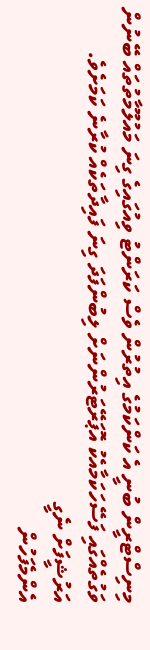މިނިސްޓްރީން ބުނީ އެ ކަންކަމުގެ އިތުރުން ވެސް ކަރަންޓު ވިއުގައިގެ ގިނަ މައުލޫމާތުތައް ބޭނުން ވަގުތެއްގައި ފަސޭހަކަމާއެކު އޮޕަރޭޓަރުންނަށް ލިބުންފަދަ ގިނަ ފައިދާތަކެއް ކުރާނެ ކަމަށެވެ.
އަރުޝީފަށް ނެގީ
އެންމެފަހުން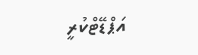އަޕްޑޭޓްކުރީ